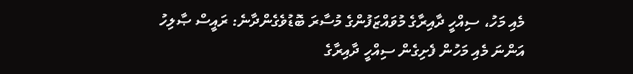މެއި މަހު، ސިއްހީ ދާއިރާގެ މުވައްޒަފުންގެ މުސާރަ ބޮޑުވެގެންދާނެ: ރައީސް ޞާލިހު
އަންނަ މެއި މަހުން ފެށިގެން ސިއްހީ ދާއިރާގެ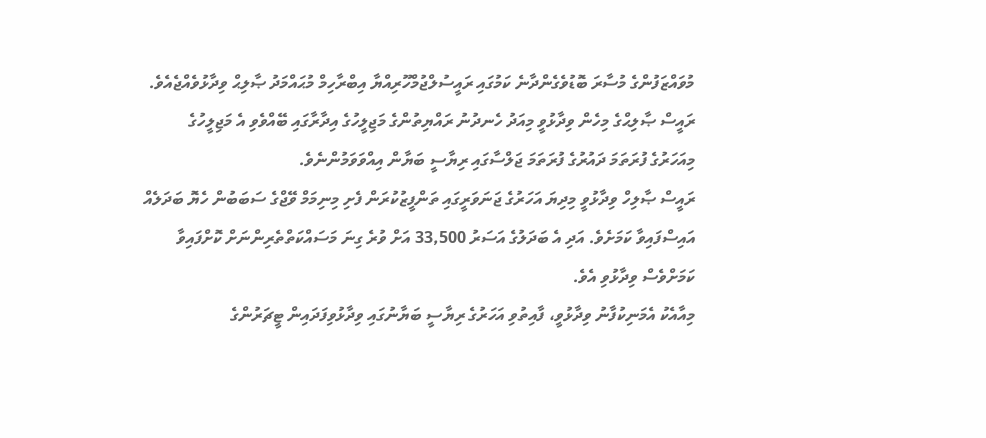މުވައްޒަފުންގެ މުސާރަ ބޮޑުވެގެންދާނެ ކަމުގައި ރައީސުލްޖުމްހޫރިއްޔާ އިބްރާހިމް މުޙައްމަދު ޞާލިޙް ވިދާޅުވެއްޖެއެވެ.
ރައީސް ޞާލިޙްގެ މިހެން ވިދާޅުވީ މިއަދު ހެނދުނު ރައްޔިތުންގެ މަޖިލީހުގެ އިދާރާގައި ބޭއްވެވި އެ މަޖިލީހުގެ މިއަހަރުގެ ފުރަތަމަ ދައުރުގެ ފުރަތަމަ ޖަލްސާގައި ރިޔާސީ ބަޔާން އިއްވަވަމުންނެވެ.
ރައީސް ޞާލިހް ވިދާޅުވީ މިދިޔަ އަހަރުގެ ޖަނަވަރީގައި ތަންފީޒުކުރަން ފެށި މިނިމަމް ވޭޖްގެ ސަބަބުން ހެޔޮ ބަދަލެއް އައިސްފައިވާ ކަމަށެވެ. އަދި އެ ބަދަލުގެ އަސަރު 33,500 އަށް ވުރެ ގިނަ މަސައްކަތްތެރިންނަށް ކޮށްފައިވާ ކަމަށްވެސް ވިދާޅުވި އެވެ.
މިއާއެކު އެމަނިކުފާނު ވިދާޅުވީ، ފާއިތުވި އަހަރުގެ ރިޔާސީ ބަޔާނުގައި ވިދާޅުވިފަދައިން ޓީޗަރުންގެ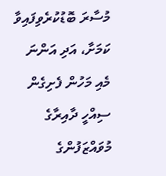މުސާރަ ބޮޑުކުރެވިފައިވާ ކަމަށާ، އަދި އަންނަ މެއި މަހުން ފެށިގެން ސިއްހީ ދާއިރާގެ މުވައްޒަފުންގެ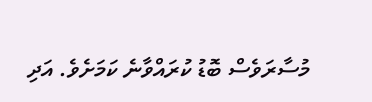މުސާރަވެސް ބޮޑު ކުރައްވާނެ ކަމަށެވެ. އަދި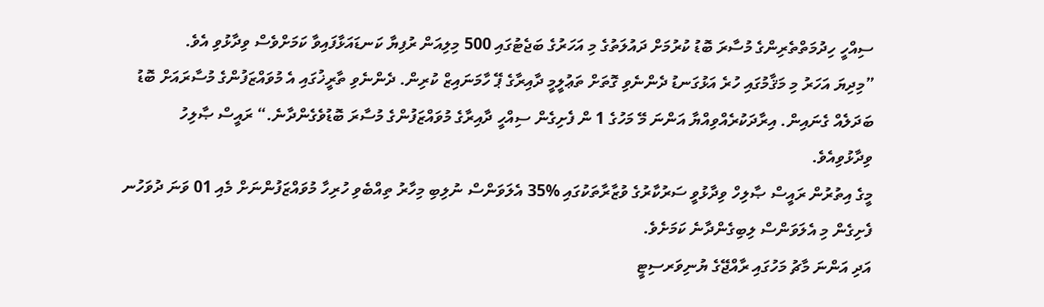ސިއްހީ ހިދުމަތްތެރިންގެ މުސާރަ ބޮޑު ކުރުމަށް ދައުލަތުގެ މި އަހަރުގެ ބަޖެޓުގައި 500 މިލިއަން ރުފިޔާ ކަނޑައަޅާފައިވާ ކަމަށްވެސް ވިދާޅުވި އެވެ.
”މިދިޔަ އަހަރު މި މަޤާމުގައި ހުރެ އަޅުގަނޑު ދެންނެވި ގޮތަށް ތަޢުލީމީ ދާއިރާގެ ޕޭ ހާމަނައިޒް ކުރިން. ދެންނެވި ތާރީޚުގައި އެ މުވައްޒަފުންގެ މުސާރައަށް ބޮޑު ބަދަލެއް ގެނައިން. އިރާދަކުރެއްވިއްޔާ އަންނަ މޭ މަހުގެ 1 ން ފެށިގެން ސިއްހީ ދާއިރާގެ މުވައްޒަފުންގެ މުސާރަ ބޮޑުވެގެންދާނެ.“ ރައީސް ޞާލިހު ވިދާޅުވިއެވެ.
މީގެ އިތުރުން ރައީސް ޞާލިހް ވިދާޅުވީ ސަރުކާރުގެ ވުޒާރާތަކުގައި %35 އެލަވަންސް ނުލިބި މިހާރު ތިއްބެވި ހުރިހާ މުވައްޒަފުންނަށް މެއި 01 ވަނަ ދުވަހުނ ފެށިގެން މި އެލަވަންސް ލިބިގެންދާނެ ކަމަށެވެ.
އަދި އަންނަ މާޗު މަހުގައި ރާއްޖޭގެ ޔުނިވަރސިޓީ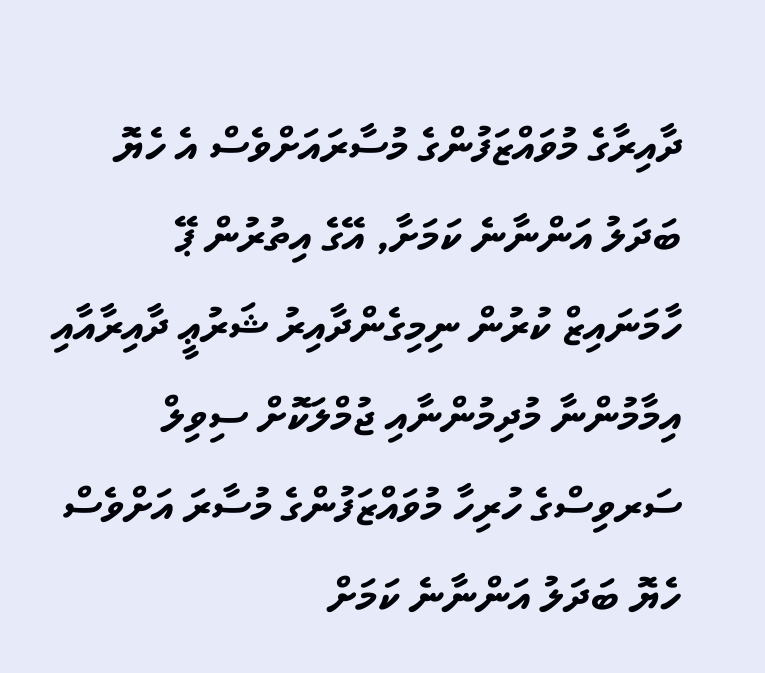ދާއިރާގެ މުވައްޒަފުންގެ މުސާރައަށްވެސް އެ ހެޔޮ ބަދަލު އަންނާނެ ކަމަށާ, އޭގެ އިތުރުން ޕޭ ހާމަނައިޒް ކުރުން ނިމިގެންދާއިރު ޝަރުޢީ ދާއިރާއާއި އިމާމުންނާ މުދިމުންނާއި ޖުމްލަކޮށް ސިވިލް ސަރވިސްގެ ހުރިހާ މުވައްޒަފުންގެ މުސާރަ އަށްވެސް ހެޔޮ ބަދަލު އަންނާނެ ކަމަށް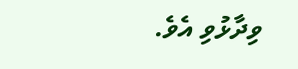ވިދާޅުވި އެވެ.